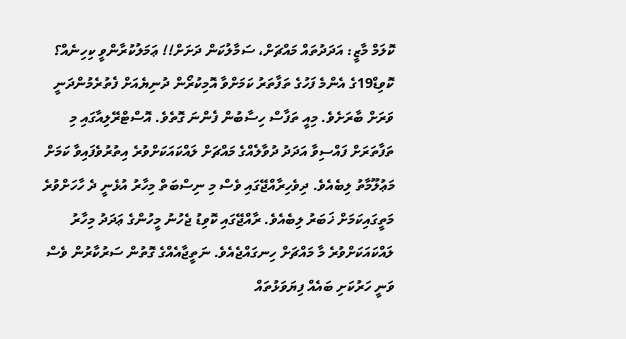ކޮލަމް މާޒީ: އަދަދުތައް މައްޗަށް، ސަމާލުކަން ދަށަށް!! ޢަމަލުކުރާންވީ ކިހިނެއް؟
ކޮވިޑް19ގެ އެންމެ ފަހުގެ ތަފާތަރު ކަމަށްވާ އޮމިކުރޯން ދުނިޔެއަށް ފެތުރެމުންދަނީ ވަރަށް ބާރަށެވެ. މިއީ ތަފާސް ހިސާބުން ފެންނަ ގޮތެވެ. އޮސްޓްރޭލިއާގައި މި ތަފާތަރަށް ފައްސިވާ އަދަދު ދުވާލެއްގެ މައްޗަށް ލައްކައަކަށްވުރެ އިތުރުވެފައިވާ ކަމަށް މަޢުލޫމާތު ލިބެއެވެ. ދިވެހިރާއްޖޭގައި ވެސް މި ނިސްބަތް މިހާރު އުޅެނީ ދެ ހާހަށްވުރެ މަތީގައިކަމަށް ޚަބަރު ލިބެއެވެ. ރާއްޖޭގައި ކޮވިޑު ޖެހުނު މީހުންގެ ޢަދަދު މިހާރު ލައްކައަކަށްވުރެ މާ މައްޗަށް ހިނގައްޖެއެވެ. ނަތީޖާއެއްގެ ގޮތުން ސަރުކާރުން ވެސް ވަނީ ހަރުކަށި ބައެއް ފިޔަވަޅުތައް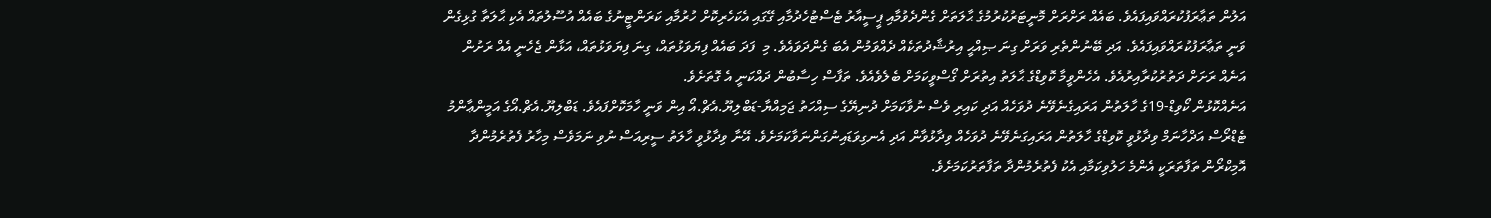އަލުން ތަޢާރަފުކުރައްވައިފައެވެ. ބައެއް ރަށްރަށް މޮނީޓަރުކުރުމުގެ ޙާލަތަށް ގެންދެވުމާއި ޕީސީއާރު ޓެސްޓުހެދުމާއި ގޭގައި އެކަހެރިކޮށް ހުރުމާއި ކަރަންޓީނުގެ ބައެއް އުސޫލުތައް އެކި ޙާލަތާ ގުޅިގެން ވަނީ ތަޢާރަފުކުރައްވައިފައެވެ. އަދި ބޭނުންތެރި ވަރަށް ގިނަ ޞިއްޙީ އިރުޝާދުތަކެއް ދެއްވަމުން އެބަ ގެންދަވައެވެ. މި  ފަދަ ބައެއް ފިޔަވަޅުތައް، ގިނަ ފިޔަވަޅުތައް، އަޅާން ޖެހެނީ އެއް ރަށުން އަނެއް ރަށަށް ދަތުރުކުރާއިރުއެވެ. އެހެންވީމާ ކޮވިޑްގެ ޙާލަތު އިތުރަށް ގޯސްވީކަމަށް ބެލެވެއެވެ. ތަފާސް ހިސާބުން ދައްކަނީ އެ ގޮތަށެވެ.
އަނެއްކޮޅުން ކޯވިޑް-19ގެ ހާލަތުން އަރައިގެނެވޭނެ ދުވަހެއް އަދި ކައިރި ވެސް ނުވާކަމަށް ދުނިޔޭގެ ސިއްހަތު ޖަމިއްޔާ-ޑަބްލިޔޫ.އެޗް.އޯ އިން ވަނީ ހާމަކޮށްފައެވެ. ޑަބްލިޔޫ.އެޗް.އޯގެ އަމީންޢާންމު ޓެޑްރޯސް އަދްހާނަމް ވިދާޅުވީ ކޮވިޑްގެ ހާލަތުން އަރައިގަނެވޭނެ ދުވަހެއް ވިދާޅުވާން އަދި އެނގިވަޑައިނުގަންނަވާކަމަށެވެ. އޭނާ ވިދާޅުވީ ހާލަތު ސީރިއަސް ނުވި ނަމަވެސް މިހާރު ފެތުރެމުންދާ އޮމިކްރޯން ތަފާތަރަކީ އެންމެ ހަލުވިކަމާއި އެކު ފެތުރެމުންދާ ތަފާތަރުކަމަށެވެ.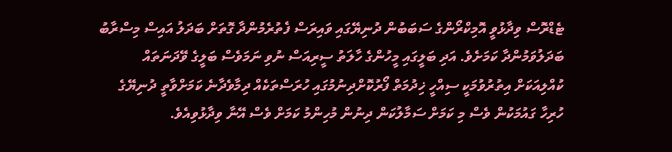ޓެޑްރޮސް ވިދާޅުވީ އޮމިކްރޯންގެ ސަބަބުން ދުނިޔޭގައި ވައިރަސް ފެތުރެމުންދާ ގޮތަށް ބަދަލު އައިސް މިސްރާބު ބަދަލުވަމުންދާ ކަމަށެވެ. އަދި ބަލީގައި މީހުންގެ ހާލަތު ސީރިއަސް ނުވި ނަމަވެސް ބަލީގެ ވޭދަނަތައް ކުއްލިއަކަށް އިތުރުވުމަކީ ސިއްހީ ޚިދުމަތް ފޯރުކޮށްދިނުމުގައި ހުރަސްތަކެއް ދިމާވެދާނެ ކަމަށްވާތީ ދުނިޔޭގެ ހުރިހާ ގައުމަކުން ވެސް މި ކަމަށް ސަމާލުކަން ދިނުން މުހިންމު ކަމަށް ވެސް އޭނާ ވިދާޅުވިއެވެ.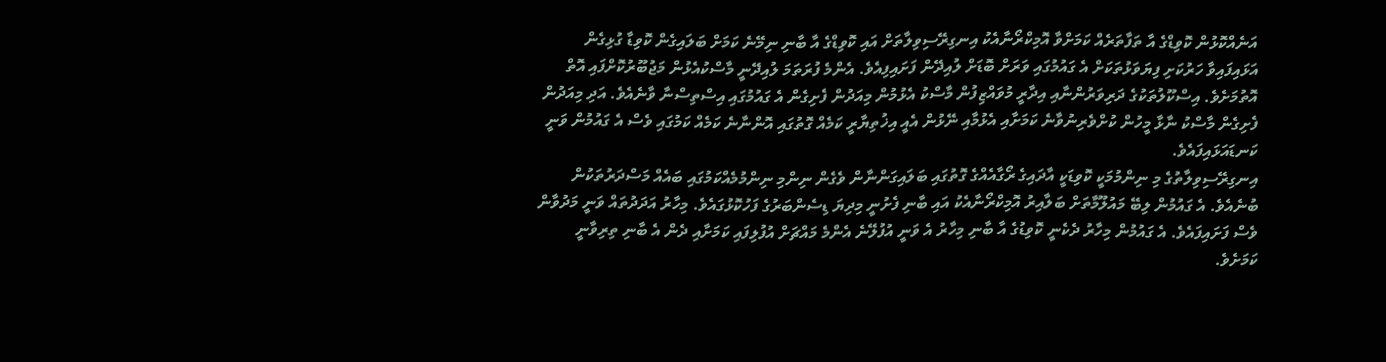އަނެއްކޮޅުން ކޮވިޑްގެ އާ ތަފާތަރެއް ކަމަށްވާ އޮމިކްރޯނާއެކު އިނގިރޭސިވިލާތަށް އައި ކޮވިޑްގެ އާ ބާނި ނިމޭނެ ކަމަށް ބަލައިގެން ކޮވިޑާ ގުޅިގެން އަޅައިފައިވާ ހަރުކަށި ފިޔަވަޅުތަކަށް އެ ގައުމުގައި ވަރަށް ބޮޑަށް ލުއިދޭން ފަށައިފިއެވެ. އެންމެ ފުރަތަމަ ލުއިދޭނީ މާސްކުއެޅުން މަޖުބޫރުކޮށްފައި އޮތް އޮތުމަށެވެ. އިސްކޫލުތަކުގެ ދަރިވަރުންނާއި އިދާރީ މުވައްޒިފުން މާސްކު އެޅުމުން މިއަދުން ފެށިގެން އެ ގައުމުގައި އިސްތިސްނާ ވާނެއެވެ. އަދި މިއަދުން ފެށިގެން މާސްކު ނާޅާ މީހުން ކުށްވެރިނުވާނެ ކަމަށާއި އެޅުމާއި ނޭޅުން އެއީ އިޚުތިޔާރީ ކަމެއް ގޮތުގައި އޮންނާނެ ކަމެއް ކަމުގައި ވެސް އެ ގައުމުން ވަނީ ކަނޑައަޅައިފައެވެ.
އިނގިރޭސިވިލާތުގެ މި ނިންމުމަކީ ކޮވިޑަކީ އާދައިގެ ރޯގާއެއްގެ ގޮތުގައި ބަލައިގަންނާން ވެގެން ނިންމި ނިންމުމެއްކަމުގައި ބައެއް މަސްދަރުތަކުން ބުނެއެވެ. އެ ގައުމުން ލިބޭ މައުލޫމާތަށް ބަލާއިރު އޮމިކްރޯނާއެކު އައި ބާނި ފެށުނީ މިދިޔަ ޑިސެންބަރުގެ ފަހުކޮޅުގައެވެ. މިހާރު އަދަދުތައް ވަނީ މަދުވާން ވެސް ފަށައިފައެވެ. އެ ގައުމުން މިހާރު ދެކެނީ ކޮވިޑުގެ އާ ބާނި މިހާރު އެ ވަނީ އުފުލޭނެ އެންމެ މައްޗަށް އުފުލިފައި ކަމަށާއި ދެން އެ ބާނި ތިރިވާނީ ކަމަށެވެ.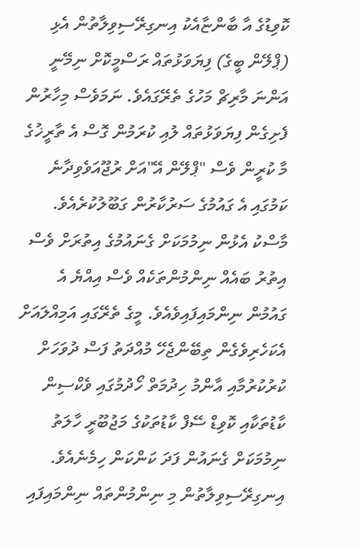ކޮވިޑުގެ އާ ބާންޏާއެކު އިނގިރޭސިވިލާތުން އެޅި (ޕްލޭން ބީގެ) ފިޔަވަޅުތައް ރަސްމީކޮށް ނިމޭނީ އަންނަ މާރިޗް މަހުގެ ތެރޭގައެވެ. ނަމަވެސް މިހާރުން ފެށިގެން ފިޔަވަޅުތައް ލުއި ކުރަމުން ގޮސް އެ ތާރީޚުގެ މާ ކުރީން ވެސް "ޕްލޭން އޭ"އަށް ރުޖޫއަވެވިދާނެ ކަމުގައި އެ ގައުމުގެ ސަރުކާރުން ގަބޫލުކުރެއެވެ.
މާސްކު އެޅުން ނިމުމަކަށް ގެނައުމުގެ އިތުރަށް ވެސް އިތުރު ބައެއް ނިންމުންތަކެއް ވެސް އިއްޔެ އެ ގައުމުން ނިންމައިފައިވެއެވެ. މީގެ ތެރޭގައި އަމިއްލައަށް އެކަހެރިވެގެން ތިބޭންޖެހޭ މުއްދަތު ފަސް ދުވަހަށް ކުރުކުރުމާއި އާންމު ހިދުމަތް ހޯދުމުގައި ވެކްސިން ކާޑުތަކާއި ކޮވިޑް ސޭފް ކާޑުތަކުގެ މަޖުބޫރީ ހާލަތު ނިމުމަކަށް ގެނައުން ފަދަ ކަންކަން ހިމެނެއެވެ.
އިނގިރޭސިވިލާތުން މި ނިންމުންތައް ނިންމައިފައި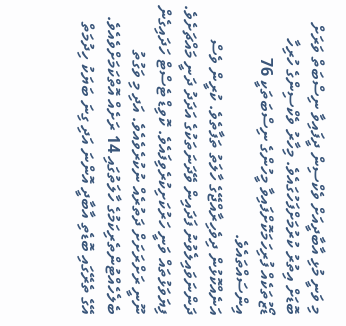މި ވަނީ މުޅި އާބާދީއަށް ވެކްސިން ދީފައިވާ ނިސްބަތް ވަރަށް ބޮޑަށް އިތުރު ކުރުމަށްފަހުގައެވެ. މިހާރު ވެކްސިންގެ ހުރިހާ ޑޯޒުތަކެއް ފުރިހަމަކޮށްފައިވާ މީހުންގެ ނިސްބަތަކީ 76 އިންސައްތައެވެ.
އަނެއްކޮޅުން ދިވެހިރާއްޖޭގެ ހާލަތު ތަފާތެވެ. ކުރީން ވެސް ދަންނަވައިލެވުނު ފަދައިން ވޭދަނަތަކުގެ އަދަދު ދަނީ މައްޗަށެވެ. ފިޔަވަޅުތައް ވަނީ ހަރުކަށިކުރެވިފައެވެ. ކޮވިޑް ޓެސްޓް ހަދައިގެން ނޫނީ ރަށްރަށަށް ދަތުރެއް ނުކުރެވެއެވެ. އަދި މި ވަގުތު ބެލެހެއްޓުންތެރިކަމުގެ ހާލަތުގައި 14 ރަށެއް އޮތްކަމަށްވެއެވެ. އޭގެ ތެރޭގައި ބޮޑެތި އާބާދީ އޮންނަ އަދި ގިނަ ބަޔަކު ހިދުމަތް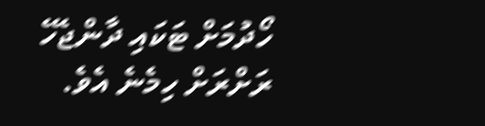ހޯދުމަށް ޓަކައި ދާންޖެހޭ ރަށްރަށް ހިމެނެ އެވެ.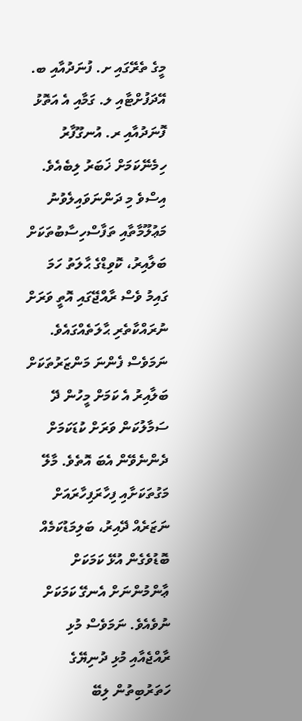މީގެ ތެރޭގައި ށ. ފުނަދުއާއި ބ. އޭދަފުށްޓާއި ލ. ގަމާއި އެ އަތޮޅު ފޮނަދުއާއި ރ. އުނގޫފާރު ހިމެނޭކަމަށް ޚަބަރު ލިބެއެވެ.
އިސްވެ މި ދަންނަވައިލެވުނު މަޢުލޫމާތާއި ތަފާސްހިސާބުތަކަށް ބަލާއިރު، ކޮވިޑްގެ ޙާލަތު ހަމަ ގައިމު ވެސް ރާއްޖޭގައި އޮތީ ވަރަށް ނުރައްކާތެރި ޙާލަތެއްގައެވެ. ނަމަވެސް ފެންނަ މަންޒަރުތަކަށް ބަލާއިރު އެ ކަމަށް މީހުން ދޭ ސަމާލުކަން ވަރަށް ކުޑަކަމަށް ދެންނެވޭން އެބަ އޮތެވެ. މާލޭ މަގުތަކަށާއި ފިހާރަފިހާރައަށް ނަޒަރެއް ދޭއިރު، ބަލިމަޑުކަމެއް ބޮޑުވެގެން އުޅޭ ކަމަކަށް ޢާންމުންނަށް އެނގޭ ކަމަކަށް ނުވެއެވެ. ނަމަވެސް މުޅި ރާއްޖެއާއި މުޅި ދުނިޔޭގެ ހަތަރުބިތުން ލިބޭ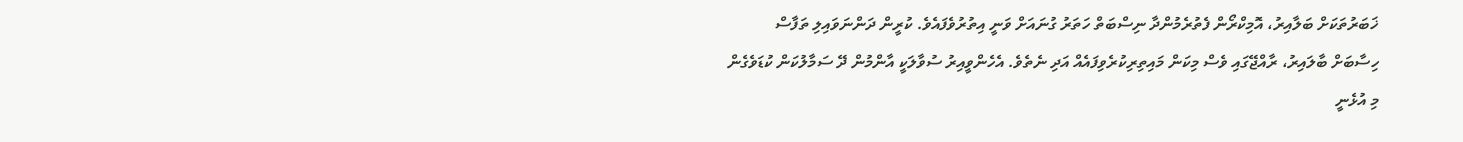ޚަބަރުތަކަށް ބަލާއިރު، އޮމިކްރޯން ފެތުރެމުންދާ ނިސްބަތް ހަތަރު ގުނައަށް ވަނީ އިތުރުވެފައެވެ. ކުރީން ދަންނަވައިލި ތަފާސް ހިސާބަށް ބާލައިރު، ރާއްޖޭގައި ވެސް މިކަން މައިތިރިކުރެވިފައެއް އަދި ނެތެވެ. އެހެންވީއިރު ސުވާލަކީ އާންމުން ދޭ ސަމާލުކަން ކުޑަވެގެން މި އުޅެނީ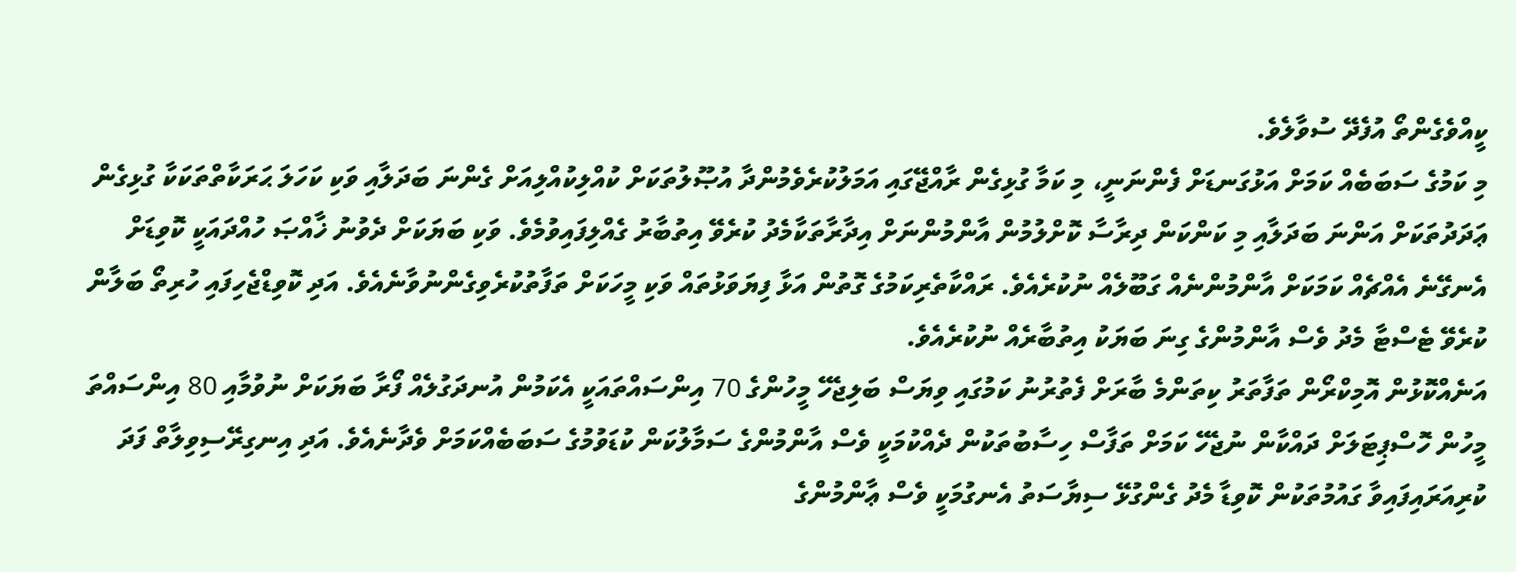ކީއްވެގެންތޯ އުފެދޭ ސުވާލެވެ.
މި ކަމުގެ ސަބަބެއް ކަމަށް އަޅުގަނޑަށް ފެންނަނީ، މި ކަމާ ގުޅިގެން ރާއްޖޭގައި އަމަލުކުރެވެމުންދާ އުޞޫލުތަކަށް ކުއްލިކުއްލިއަށް ގެންނަ ބަދަލާއި ވަކި ކަހަލަ ޙަރަކާތްތަކަކާ ގުޅިގެން ޢަދަދުތަކަށް އަންނަ ބަދަލާއި މި ކަންކަން ދިރާސާ ކޮށްލުމުން އާންމުންނަށް އިދާރާތަކާމެދު ކުރެވޭ އިތުބާރު ގެއްލިފައިވުމެވެ. ވަކި ބަޔަކަށް ދެވުނު ޚާއްޞަ ހުއްދައަކީ ކޮވިޑަށް އެނގޭނެ އެއްޗެއް ކަމަކަށް އާންމުންނެއް ގަބޫލެއް ނުކުރެއެވެ. ރައްކާތެރިކަމުގެ ގޮތުން އަޅާ ފިޔަވަޅުތައް ވަކި މީހަކަށް ތަފާތުކުރެވިގެންނުވާނެއެވެ. އަދި ކޮވިޑްޖެހިފައި ހުރިތޯ ބަލާން ކުރެވޭ ޓެސްޓާ މެދު ވެސް އާންމުންގެ ގިނަ ބަޔަކު އިތުބާރެއް ނުކުރެއެވެ.
އަނެއްކޮޅުން އޮމިކްރޯން ތަފާތަރު ކިތަންމެ ބާރަށް ފެތުރުނު ކަމުގައި ވިޔަސް ބަލިޖެހޭ މީހުންގެ 70 އިންސައްތައަކީ އެކަމުން އުނދަގުލެއް ފޯރާ ބަޔަކަށް ނުވުމާއި 80 އިންސައްތަ މީހުން ހޮސްޕިޓަލަށް ދައްކާން ނުޖެހޭ ކަމަށް ތަފާސް ހިސާބުތަކުން ދެއްކުމަކީ ވެސް އާންމުންގެ ސަމާލުކަން ކުޑަވުމުގެ ސަބަބެއްކަމަށް ވެދާނެއެވެ. އަދި އިނގިރޭސިވިލާތް ފަދަ ކުރިއަރައިފައިވާ ގައުމުތަކުން ކޮވިޑާ މެދު ގެންގުޅޭ ސިޔާސަތު އެނގުމަކީ ވެސް ޢާންމުންގެ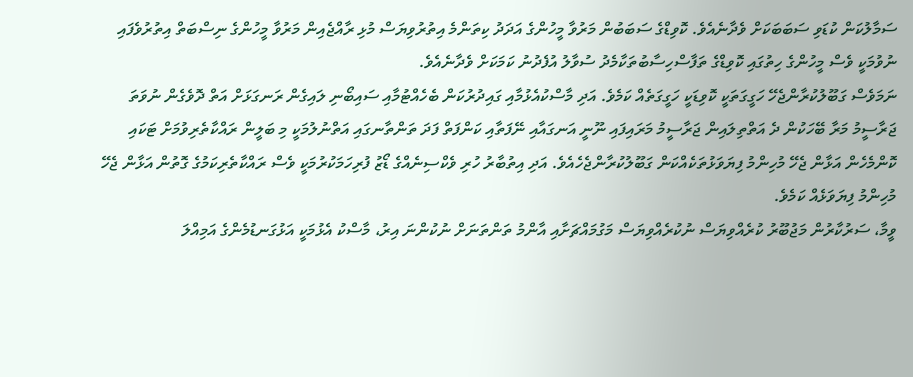ސަމާލުކަން ކުޑަވި ސަބަބަކަށް ވެދާނެއެވެ. ކޮވިޑްގެ ސަބަބުން މަރުވާ މީހުންގެ އަދަދު ކިތަންމެ އިތުރުވިޔަސް މުޅި ރާއްޖެއިން މަރުވާ މީހުންގެ ނިސްބަތް އިތުރުވެފައި ނުވުމަކީ ވެސް މީހުންގެ ހިތުގައި ކޮވިޑްގެ ތަފާސްހިސާބުތަކާމެދު ސުވާލު އުފެދުނު ކަމަކަށް ވެދާނެއެވެ.
ނަމަވެސް ގަބޫލުކުރާންޖެހޭ ހަގީގަތަކީ ކޮވިޑަކީ ހަގީގަތެއް ކަމެވެ. އަދި މާސްކުއެޅުމާއި ގައިދުރުކަން ބެހެއްޓުމާއި ސައިބޯނި ލައިގެން ރަނގަޅަށް އަތް ދޮވެގެން ނުވަތަ ޖަރާސީމު މަރާ ބޭހަކުން ދެ އަތްތިލައިން ޖަރާސީމު މަރައިފައި ނޫނީ އަނގައާއި ނޭފަތާއި ކަންފަތް ފަދަ ތަންތާނގައި އަތްނުލުމަކީ މި ބަލީން ރައްކާތެރިވުމަށް ޓަކައި ކޮންމެހެން އަޅާން ޖެހޭ މުހިންމު ފިޔަވަޅުތަކެއްކަން ގަބޫލުކުރާންޖެހެއެވެ. އަދި އިތުބާރު ހުރި ވެކްސިނެއްގެ ޑޯޒު ފުރިހަމަކުރުމަކީ ވެސް ރައްކާތެރިކަމުގެ ގޮތުން އަޅާން ޖެހޭ މުހިންމު ފިޔަވަޅެއް ކަމެވެ.
ވީމާ، ސަރުކާރުން މަޖުބޫރު ކުރެއްވިޔަސް ނުކުރެއްވިޔަސް މަގުމައްޗަށާއި އާންމު ތަންތަނަށް ނުކުންނަ އިރު، މާސްކު އެޅުމަކީ އަޅުގަނޑުމެންގެ އަމިއްލަ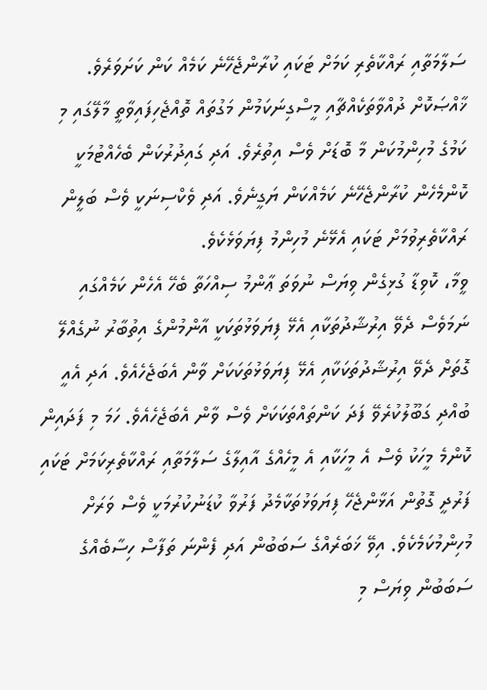ސަލާމަތާއި ރައްކާތެރި ކަމަށް ޓަކައި ކުރާންޖެހޭނެ ކަމެއް ކަން ކަށަވަރެވެ. ޚާއްޞަކޮށް ދުއްވާތަކެއްޗާއި މީސްގިނަކަމުން މަގުތައް ތޮއްޖެހިފައިވާތީ މާލޭގައި މި ކަމުގެ މުހިންމުކަން މާ ބޮޑަށް ވެސް އިތުރެވެ. އަދި ގައިދުރުކަން ބެހެއްޓުމަކީ ކޮންމެހެން ކުރާންޖެހޭނެ ކަމެއްކަން ޔަގީނެވެ. އަދި ވެކްސިނަކީ ވެސް ބަލީން ރައްކާތެރިވުމަށް ޓަކައި އެޅޭނެ މުހިންމު ފިޔަވަޅެކެވެ.
ވީމާ، ކޮވިޑާ ގުޅިގެން ވިޔަސް ނުވަތަ ޢާންމު ސިއްހަތާ ބެހޭ އެހެން ކަމެއްގައި ނަމަވެސް ދެވޭ އިރުޝާދުތަކާއި އެޅޭ ފިޔަވަޅުތަކަކީ އާންމުންގެ އިތުބާރު ނުގެއްލޭ ގޮތަށް ދެވޭ އިރުޝާދުތަކަކާއި އެޅޭ ފިޔަވަޅުތަކަކަށް ވާން އެބަޖެހެއެވެ. އަދި އެއީ ބުއްދި ގަބޫލުކުރެވޭ ފަދަ ކަންތައްތަކަކަށް ވެސް ވާން އެބަޖެހެއެވެ. ހަމަ މި ފަދައިން ކޮންމެ މީހަކު ވެސް އެ މީހަކާއި އެ މީހެއްގެ އާއިލާގެ ސަލާމަތާއި ރައްކާތެރިކަމަށް ޓަކައި ފަރުދީ ގޮތުން އަޅާންޖެހޭ ފިޔަވަޅުތަކާމެދު ފަރުވާ ކުޑަނުކުރުމަކީ ވެސް ވަރަށް މުހިންމުކަމެކެވެ. އިވޭ ޚަބަރެއްގެ ސަބަބުން އަދި ފެންނަ ތަފާސް ހިސާބެއްގެ ސަބަބުން ވިޔަސް މި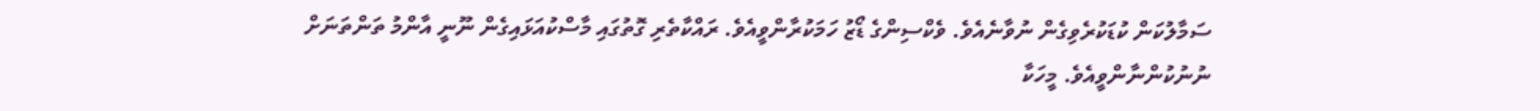ސަމާލުކަން ކުޑަކުރެވިގެން ނުވާނެއެވެ. ވެކްސިންގެ ޑޯޒު ހަމަކުރާންވީއެވެ. ރައްކާތެރި ގޮތުގައި މާސްކުއަޅައިގެން ނޫނީ އާންމު ތަންތަނަށް ނުނުކުންނާންވީއެވެ. މީހަކާ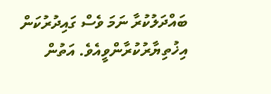ބައްދަލުކުރާ ނަމަ ވެސް ގައިދުރުކަން އިޚުތިޔާރުކުރާންވީއެވެ. އަތުން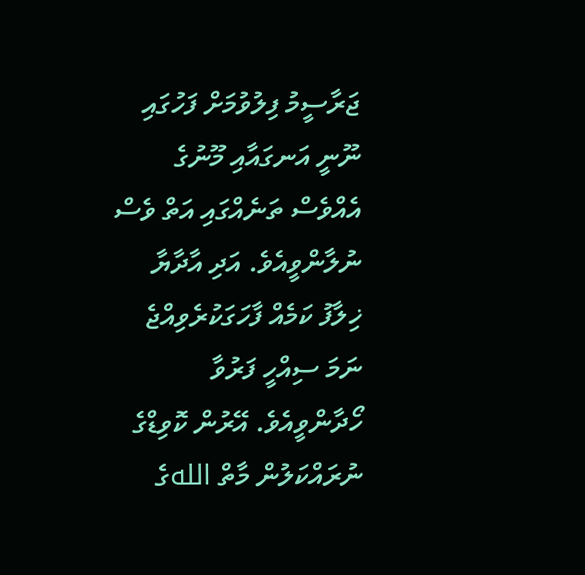ޖަރާސީމު ފިލުވުމަށް ފަހުގައި ނޫނީ އަނގައާއި މޫނުގެ އެއްވެސް ތަނެއްގައި އަތް ވެސް ނުލާންވީއެވެ. އަދި އާދާޔާ ޚިލާފު ކަމެއް ފާހަގަކުރެވިއްޖެ ނަމަ ސިއްހީ ފަރުވާ ހޯދާންވީއެވެ. އޭރުން ކޮވިޑްގެ ނުރައްކަލުން މާތް اللهގެ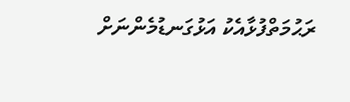ރަޙުމަތްފުޅާއެކު އަޅުގަނޑުމެންނަށް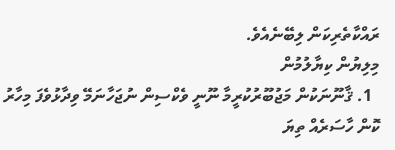ރައްކާތެރިކަން ލިބޭނެއެވެ.
މިލިޔުން ކިޔާލުމުން
  1. ޤާނޫނަކުން މަޖުބޫރުކުރީމާ ނޫނީ ވެކްސިން ނުޖަހާނަމޭ ވިދާޅުވެފަ މިހާރު ކޮން ހާސަރެއް ތިޔަ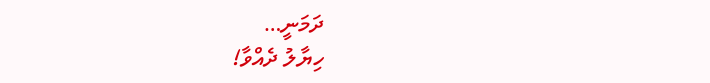ދަމަނީ…
ހިޔާލު ދެއްވާ!